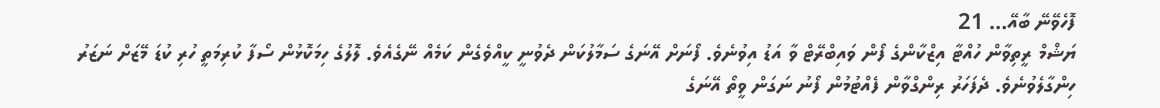ފޮހެވޭނޭ ބާއޭ… 21
ޔަޝްމް ރީތިވާން ހުއްޓާ އިޒްކާންގެ ފޯން ވައިބްރޭޓް ވާ އަޑު އިވުނެވެ. ފޯނަށް އޭނަގެ ސަމާލުކަން ދެވުނީ ކީއްވެގެން ކަމެއް ނޭގެއެވެ. ލޮލުގެ ހިމަކޮޅުން ސޯފާ ކުރިމަތީ ހުރި ކުޑަ މޭޒަށް ނަޒަރު ހިންގާލެވުނެވެ. ދެފަހަރު ރިންގްވާން ފެއްޓުމުން ފޯނު ނަގަން ވީތޯ އޭނަގެ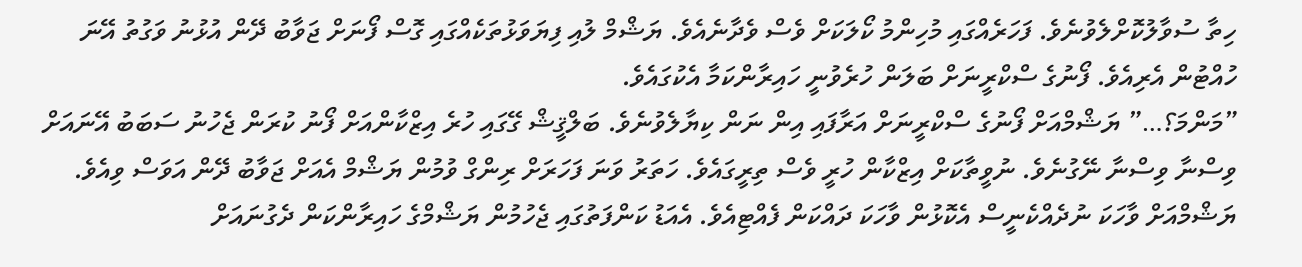ހިތާ ސުވާލުކޮށްލެވުނެވެ. ފަހަރެއްގައި މުހިންމު ކޯލަކަށް ވެސް ވެދާނެއެވެ. ޔަޝްމް ލުއި ފިޔަވަޅުތަކެއްގައި ގޮސް ފޯނަށް ޖަވާބު ދޭން އުޅުނު ވަގުތު އޭނަ ހުއްޓުން އެރިއެވެ. ފޯނުގެ ސްކްރީނަށް ބަލަން ހުރެވުނީ ހައިރާންކަމާ އެކުގައެވެ.
”މަންމަ؟…” ޔަޝްމްއަށް ފޯނުގެ ސްކްރީނަށް އަރާފައި އިން ނަން ކިޔާލެވުނެވެ. ބަލްޤީޝް ގޭގައި ހުރެ އިޒްކާންއަށް ފޯނު ކުރަން ޖެހުނު ސަބަބު އޭނައަށް ވިސްނާ ވިސްނާ ނޭގުނެވެ. ނުވީތާކަށް އިޒްކާން ހުރީ ވެސް ތިރީގައެވެ. ހަތަރު ވަނަ ފަހަރަށް ރިންގް ވުމުން ޔަޝްމް އެއަށް ޖަވާބު ދޭން އަވަސް ވިއެވެ.
ޔަޝްމްއަށް ވާހަކަ ނުދެއްކެނީސް އެކޮޅުން ވާހަކަ ދައްކަން ފެއްޓިއެވެ. އެއަޑު ކަންފަތުގައި ޖެހުމުން ޔަޝްމްގެ ހައިރާންކަން ދެގުނައަށް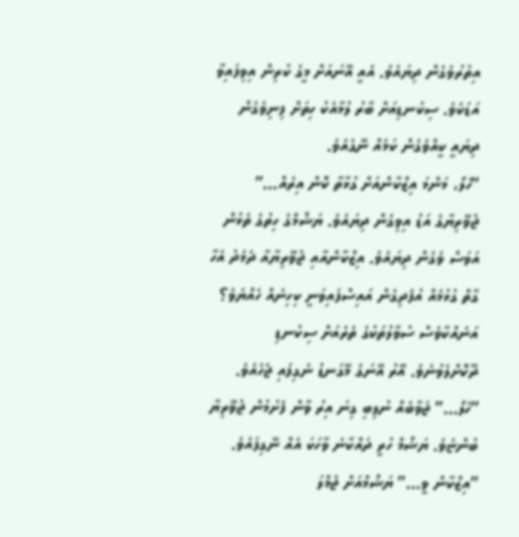އިތުރުވެގެން ދިޔައެވެ. އެއީ އޭނައަށް މީގެ ކުރިން އިވިފައިވާ އަޑަކެވެ. ސިކުނޑިއަށް ބާރު ލުމާއެކު ހިތަށް ފިނިވެގެން ދިޔައީ ކީއްވެގެން ކަމެއް ނޭގެއެވެ.
”ހެލޯ، މަންމަ އިޒްކާންއަށް ގުޅާތާ ކޮން އިރެއް…” ޖުވޭރިޔާގެ އަޑު އިވިގެން ދިޔައެވެ. ޔަޝްމްގެ ހިތުގެ ތެޅުން އަވަސް ވެގެން ދިޔައެވެ. އިޒްކާންއާއި ޖުވޭރިޔާއާ ދެމެދު އެހާ ގާތް ގުޅުމެއް އުފެދިގެން އައިސްފައިވަނީ ކިހިނެއް ހެއްޔެވެ؟ އަނެއްކާވެސް ސުވާލުތަކުގެ ތެރެއަށް ސިކުނޑި ދޫކޮށްލެވުނެވެ. އޭރު އޭނަގެ މޭގަނޑު ނެގިފައި ޖެހެއެވެ.
”ހެލޯ…” ޖަވާބެއް ނުލިބި ގިނަ އިރު ވާން ފެށުމުން ޖުވޭރިޔާ ބުންޏެވެ. ޔަޝްމް ހުރީ ދައްކާނެ ވާހަކަ އެއް ނޭގިފައެވެ.
”އިޒްކާން ވީ…” ޔަޝްމްއަށް ޖުމްލަ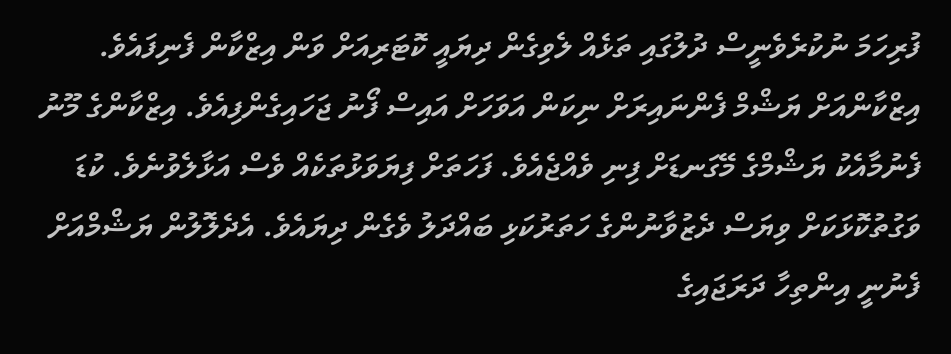ފުރިހަމަ ނުކުރެވެނީސް ދުލުގައި ތަޅެއް ލެވިގެން ދިޔައީ ކޮޓަރިއަށް ވަން އިޒްކާން ފެނިފައެވެ. އިޒްކާންއަށް ޔަޝްމް ފެންނައިރަށް ނިކަން އަވަހަށް އައިސް ފޯނު ޖަހައިގެންފިއެވެ. އިޒްކާންގެ މޫނު ފެނުމާއެކު ޔަޝްމްގެ މޭގަނޑަށް ފިނި ވެއްޖެއެވެ. ފަހަތަށް ފިޔަވަޅުތަކެއް ވެސް އަޅާލެވުނެވެ. ކުޑަ ވަގުތުކޮޅަކަށް ވިޔަސް ދެޒުވާނުންގެ ހަތަރުކަޅި ބައްދަލު ވެގެން ދިޔައެވެ. އެދެލޮލުން ޔަޝްމްއަށް ފެނުނީ އިންތިހާ ދަރަޖައިގެ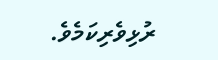ރުޅިވެރިކަމެވެ.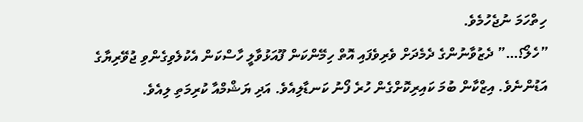ހިތްހަމަ ނުޖެހުމެވެ.
”ހެލޯ؟…” ދެޒުވާނުންގެ ދެމެދަށް ވެރިވެފައި އޮތް ހިމޭންކަން ފޫއަޅުވާލީ ހާސްކަން އެކުލެވިގެންވި ޖުވޭރިޔާގެ އަޑުންނެވެ. އިޒްކާން ބުމަ ކައިރިކޮށްގެން ހުރެ ފޯނު ކަނޑާލިއެވެ. އަދި ޔަޝްމްއާ ކުރިމަތި ލިއެވެ.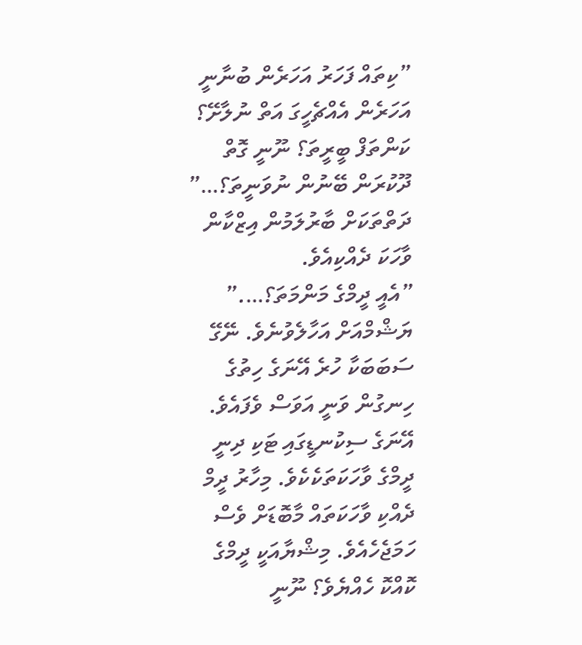”ކިތައް ފަހަރު އަހަރެން ބުނާނީ އަހަރެން އެއްޗެހީގަ އަތް ނުލާށޭ؟ ކަންތަފް ބީރީތަ؟ ނޫނީ ގޮތް ދޫކުރަން ބޭނުން ނުވަނީތަ؟…” ދަތްތަކަށް ބާރުލަމުން އިޒްކާން ވާހަކަ ދެއްކިއެވެ.
”އެއީ ދީމްގެ މަންމަތަ؟….” ޔަޝްމްއަށް އަހާލެވުނެވެ. ނޭގޭ ސަބަބަކާ ހުރެ އޭނަގެ ހިތުގެ ހިނގުން ވަނީ އަވަސް ވެފައެވެ. އޭނަގެ ސިކުނޑީގައި ޓަކި ދިނީ ދީމްގެ ވާހަކަތަކެކެވެ. މިހާރު ދީމް ދެއްކި ވާހަކަތައް މާބޮޑަށް ވެސް ހަމަޖެހެއެވެ. މިޝްޔާއަކީ ދީމްގެ ކޮއްކޮ ހެއްޔެވެ؟ ނޫނީ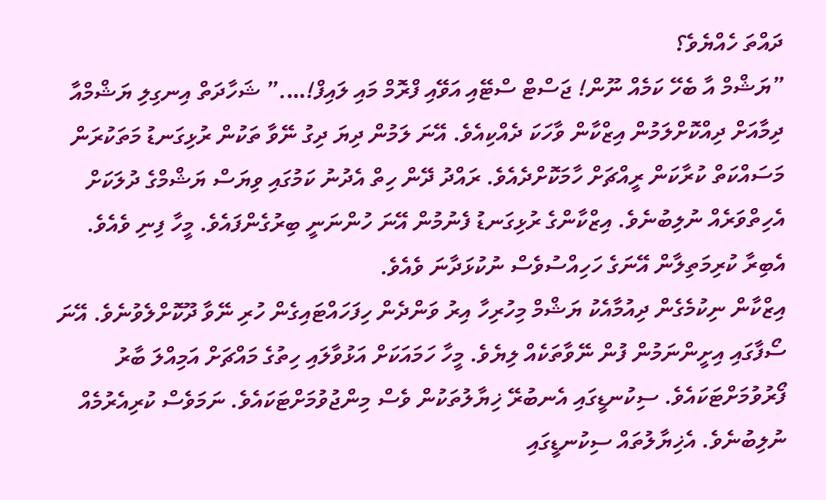ދައްތަ ހެއްޔެވެ؟
”ޔަޝްމް އާ ބެހޭ ކަމެއް ނޫން! ޖަސްޓް ސްޓޭއި އަވޭއި ފްރޮމް މައި ލައިފް!….” ޝަހާދަތް އިނގިލި ޔަޝްމްއާ ދިމާއަށް ދިއްކޮށްލަމުން އިޒްކާން ވާހަކަ ދެއްކިއެވެ. އޭނަ ލަމުން ދިޔަ ދިގު ނޭވާ ތަކުން ރުޅިގަނޑު މަތަކުރަން މަސައްކަތް ކުރާކަން ރީއްޗަށް ހާމަކޮށްދެއެވެ. ރައްދު ދޭން ހިތް އެދުނު ކަމުގައި ވިޔަސް ޔަޝްމްގެ ދުލަކަށް އެހިތްވަރެއް ނުލިބުނެވެ. އިޒްކާންގެ ރުޅިގަނޑު ފެނުމުން އޭނަ ހުންނަނީ ބިރުގެންފައެވެ. މީހާ ފިނި ވެއެވެ. އެބިރާ ކުރިމަތިލާން އޭނަގެ ހަހިއްސުވެސް ނުކުޅަދާނަ ވެއެވެ.
އިޒްކާން ނިކުމެގެން ދިއުމާއެކު ޔަޝްމް މިހުރިހާ އިރު ވަންދެން ހިފަހައްޓައިގެން ހުރި ނޭވާ ދޫކޮށްލެވުނެވެ. އޭނަ ސޯފާގައި އިށީންނަމުން ފުން ނޭވާތަކެއް ލިޔެވެ. މީހާ ހަމައަކަށް އަޅުވާލައި ހިތުގެ މައްޗަށް އަމިއްލަ ބާރު ފޯރުވުމަށްޓަކައެވެ. ސިކުނޑީގައި އެނބުރޭ ޚިޔާލުތަކުން ވެސް މިންޖުވުމަށްޓަކައެވެ. ނަމަވެސް ކުރިއެރުމެއް ނުލިބުނެވެ. އެޚިޔާލުތައް ސިކުނޑީގައި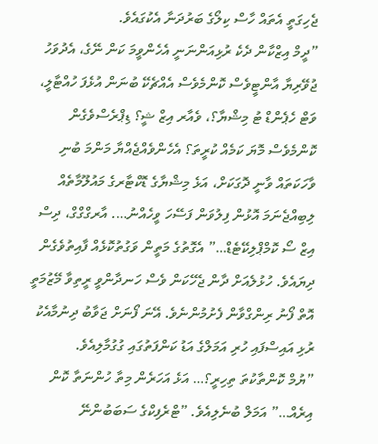ޖެހިގަތީ އެތައް ހާސް ކިލޯގެ ބަރުދަނާ އެކުގައެވެ.
”ދީމް އިޒްކާން ދެކެ ރުޅިއަންނަނީ އެހެންވީމަ ކަން ނޭގެ، އެދުވަހު ޖުވޭރިޔާ އާންޓީވެސް ކޮންމެވެސް އެއްޗެކޭ ބުނަން އުޅެފަ ހުއްޓާލީ، ވަޓް ހެޕެންޑް ޓު މިޝްޔާ؟، ވެއާރ އިޒް ޝީ؟ ޑިޕްރެސްވެގެން ކޮންމެވެސް މޮޔަ ކަމެއް ކުރީތަ؟ އެހެންވެއްޖެއްޔާ މަންމަ ބުނި ވާހަކަތައް ވާނީ ދޮގަކަށް، އަޅެ މިޝްޔާގެ ޑޮކްޓާރގެ މައުލޫމާތެއް ލިބިއްޖެނަމަ އޮޅުން ފިލުވަން ފަސޭހަ ވީހެއްނު…. އާރގްގްގް، ދިސް އިޒް ސޯ ކޮމްޕްލިކޭޓެޑް…” އެގޮތުގެ މަތީން ވަގުތުކޮޅެއް ފާއިތުވެގެން ދިޔައެވެ. ހުޅުލެއަށް ދާން ޖެހޭކަން ވެސް ހަނދާންވީ ރީތިވާ މޭޒުމަތީ އޮތް ފޯނު ރިންގްވާން ފެށުމުންނެވެ. އޭނަ ފޯނަށް ޖަވާބު ދިނުމާއެކު ރުޅި އައިސްފައި ހުރި އަމަލްގެ އަޑު ކަންފަތުގައި ގުގުމާލިއެވެ.
”ޔުމް ކޮންތާކުތަ ތިހިރީ؟… އަޅެ އަހަރެން މިތާ ހުންނަތާ ކޮން އިރެއް…” އަމަލް ބުނެލިއެވެ. ”ޓްރެފިކްގެ ސަބަބުންނޭ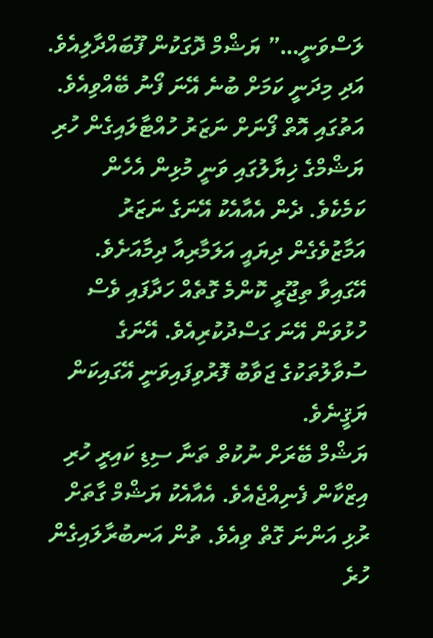ލަސްވަނީ…” ޔަޝްމް ދޮގަކުން ފޫބައްދާލިއެވެ. އަދި މިދަނީ ކަމަށް ބުނެ އޭނަ ފޯނު ބޭއްވިއެވެ.
އަތުގައި އޮތް ފޯނަށް ނަޒަރު ހުއްޓާލައިގެން ހުރި ޔަޝްމްގެ ޚިޔާލުގައި ވަނީ މުޅިން އެހެން ކަމެކެވެ. ދެން އެއާއެކު އޭނަގެ ނަޒަރު އަމާޒުވެގެން ދިޔައީ އަލަމާރިއާ ދިމާއަށެވެ. އޭގައިވާ ތިޖޫރީ ކޮންމެ ގޮތެއް ހަދާފައި ވެސް ހުޅުވަން އޭނަ ގަސްދުކުރިއެވެ. އޭނަގެ ސުވާލުތަކުގެ ޖަވާބު ފޮރުވިފައިވަނީ އޭގައިކަން ޔަޤީނެވެ.
ޔަޝްމް ބޭރަށް ނުކުތް ތަނާ ސިޑި ކައިރީ ހުރި އިޒްކާން ފެނިއްޖެއެވެ. އެއާއެކު ޔަޝްމް ގާތަށް ރުޅި އަންނަ ގޮތް ވިއެވެ. ތުން އަނބުރާލައިގެން ހުރެ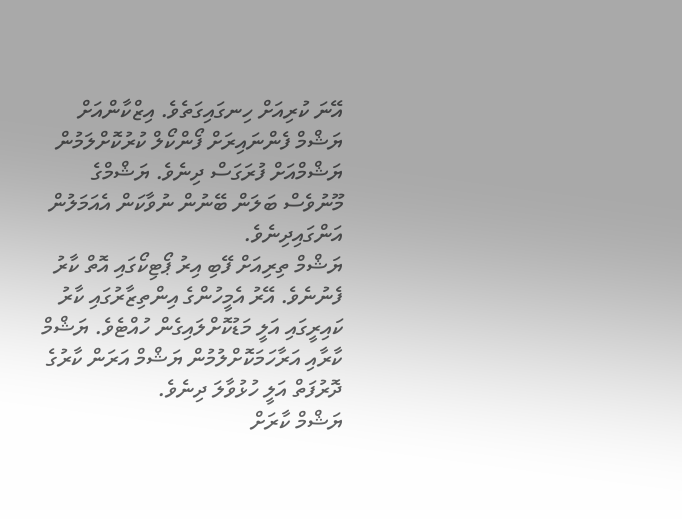އޭނަ ކުރިއަށް ހިނގައިގަތެވެ. އިޒްކާންއަށް ޔަޝްމް ފެންނައިރަށް ފޯންކޯލް ކުރުކޮށްލަމުން ޔަޝްމްއަށް ފުރަގަސް ދިނެވެ. ޔަޝްމްގެ މޫނުވެސް ބަލަން ބޭނުން ނުވާކަން އެއަމަލުން އަންގައިދިނެވެ.
ޔަޝްމް ތިރިއަށް ފޭބި އިރު ޕޯޓިކޯގައި އޮތް ކާރު ފެނުނެވެ. އޭރު އެމީހުންގެ އިންތިޒާރުގައި ކާރު ކައިރީގައި އަލީ މަޑުކޮށްލައިގެން ހުއްޓެވެ. ޔަޝްމް ކާރާއި އަރާހަމަކޮށްލުމުން ޔަޝްމް އަރަން ކާރުގެ ދޮރުފަތް އަލީ ހުޅުވާލަ ދިނެވެ.
ޔަޝްމް ކާރަށް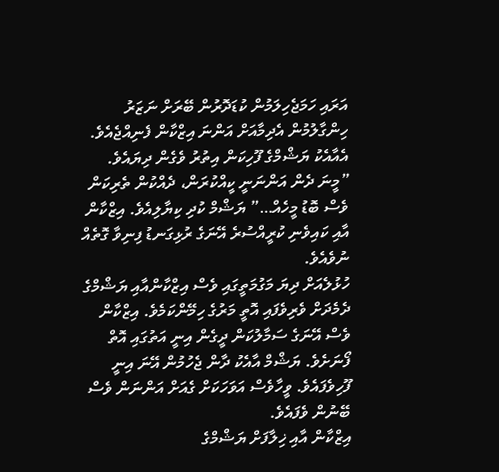އަރައި ހަމަޖެހިލަމުން ކުޑަދޮރުން ބޭރަށް ނަޒަރު ހިންގާލުމުން އެދިމާއަށް އަންނަ އިޒްކާން ފެނިއްޖެއެވެ. އެއާއެކު ޔަޝްމްގެ ފޫހިކަން އިތުރު ވެގެން ދިޔައެވެ.
”މީނަ ދެން އަންނަނީ ކީއްކުރަން، ދެއްކުން ތެރިކަން ވެސް ބޮޑު މީހެއް…” ޔަޝްމް ކުދި ކިޔާލިއެވެ. އިޒްކާން އާއި ކައިވެނި ކުރީއްސުރެ އޭނަގެ ރުޅިގަނޑު ފިނިވާ ގޮތެއް ނުވެއެވެ.
ހުޅުލެއަށް ދިޔަ މަގުމަތީގައި ވެސް އިޒްކާންއާއި ޔަޝްމްގެ ދެމެދަށް ވެރިވެފައި އޮތީ މަރުގެ ހިމޭންކަމެވެ. އިޒްކާން ވެސް އޭނަގެ ސަމާލުކަން ދީގެން އިނީ އަތުގައި އޮތް ފޯނަށެވެ. ޔަޝްމް އާއެކު ދާން ޖެހުމުން އޭނަ އިނީ ފޫހިވެފައެވެ. ވީހާވެސް އަވަހަކަށް ގެއަށް އަންނަން ވެސް ބޭނުން ވެފައެވެ.
އިޒްކާން އާއި ޚިލާފަށް ޔަޝްމްގެ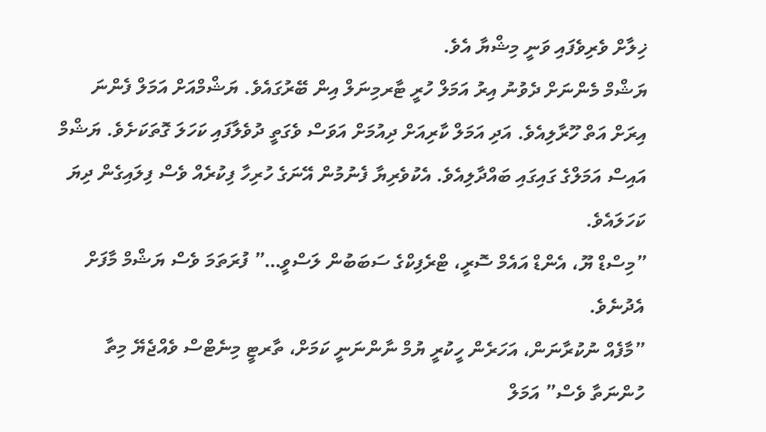ޚިލާށް ވެރިވެފައި ވަނީ މިޝްޔާ އެވެ.
ޔަޝްމް މެންނަށް ދެވުނު އިރު އަމަލް ހުރީ ޓާރމިނަލް އިން ބޭރުގައެވެ. ޔަޝްމްއަށް އަމަލް ފެންނަ އިރަށް އަތް ހޫރާލިއެވެ. އަދި އަމަލް ކާރިއަށް ދިއުމަށް އަވަސް ވެގަތީ ދުވެލާފައި ކަހަލަ ގޮތަކަށެވެ. ޔަޝްމް އައިސް އަމަލްގެ ގައިގައި ބައްދާލިއެވެ. އެކުވެރިޔާ ފެނުމުން އޭނަގެ ހުރިހާ ފިކުރެއް ވެސް ފިލައިގެން ދިޔަ ކަހަލައެވެ.
”މިސްޑް ޔޫ، އެންޑް އައެމް ސޮރީ، ޓްރެފިކްގެ ސަބަބުން ލަސްވީ…” ފުރަތަމަ ވެސް ޔަޝްމް މާފަށް އެދުނެވެ.
”މާފެއް ނުކުރާނަން، އަހަރެން ހީކުރީ ޔުމް ނާންނަނީ ކަމަށް، ތާރޓީ މިނެޓްސް ވެއްޖެޔޭ މިތާ ހުންނަތާ ވެސް” އަމަލް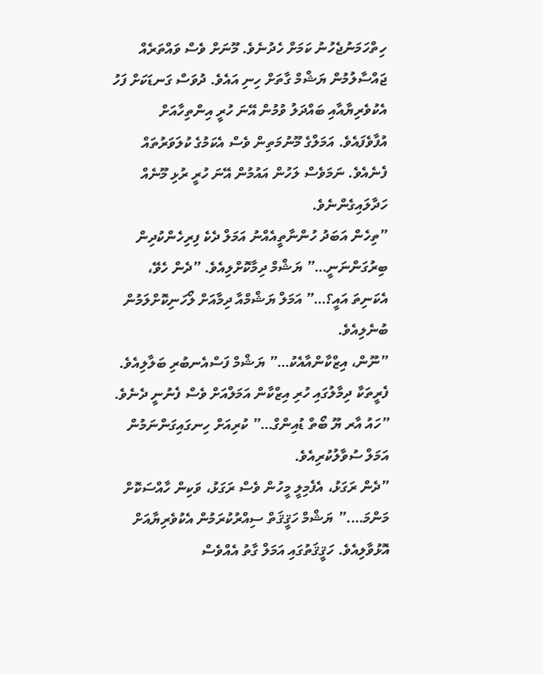ހިތްހަމަނުޖެހުނު ކަމަށް ހެދުނެވެ. މޫނަށް ވެސް ވައްތަރެއް ޖައްސާލުމުން ޔަޝްމް ގާތަށް ހިނި އައެވެ. ދުވަސް ގަނޑަކަށް ފަހު އެކުވެރިޔާއާއި ބައްދަލު ވުމުން އޭނަ ހުރީ އިންތިހާއަށް އުފާވެފައެވެ. އަމަލްގެ މޫނުމަތިން ވެސް އެކަމުގެ ކުލަވަރުތައް ފެނެއެވެ. ނަމަވެސް ލަހުން އައުމުން އޭނަ ހުރީ ރުޅި މޫނެއް ހަދާލައިގެންނެވެ.
”ތިހެން އަބަދު ހުންނާތީއެއްނު އަމަލް ދެކެ ފިރިހެންކުދިން ބިރުގަންނަނީ…” ޔަޝްމް ދިމާކޮށްލިއެވެ. ”ދެން ހެވޭ، އެކަނިތަ އައީ؟…” އަމަލް ޔަޝްމްއާ ދިމާއަށް ލޯހަނިކޮށްލަމުން ބުނެލިއެވެ.
”ނޫން، އިޒްކާންއާއެކު…” ޔަޝްމް ފަސްއެނބުރި ބަލާލިއެވެ. ފެރީތަކާ ދިމާލުގައި ހުރި އިޒްކާން އަމަލްއަށް ވެސް ފެނުނީ ދެނެވެ. ”ހައު އާރ ޔޫ ބޯތް ޑުއިންގް…” ކުރިއަށް ހިނގައިގަންނަމުން އަމަލް ސުވާލުކުރިއެވެ.
”ދެން ރަގަޅު، އެފެމިލީ މީހުން ވެސް ރަގަޅު، ވަކިން ހާއްސަކޮށް މަންމަ….” ޔަޝްމް ހަޤީޤަތް ސިއްރުކުރަމުން އެކުވެރިޔާއަށް އޮޅުވާލިއެވެ. ހަޤީޤަތުގައި އަމަލް ގާތު އެއްވެސް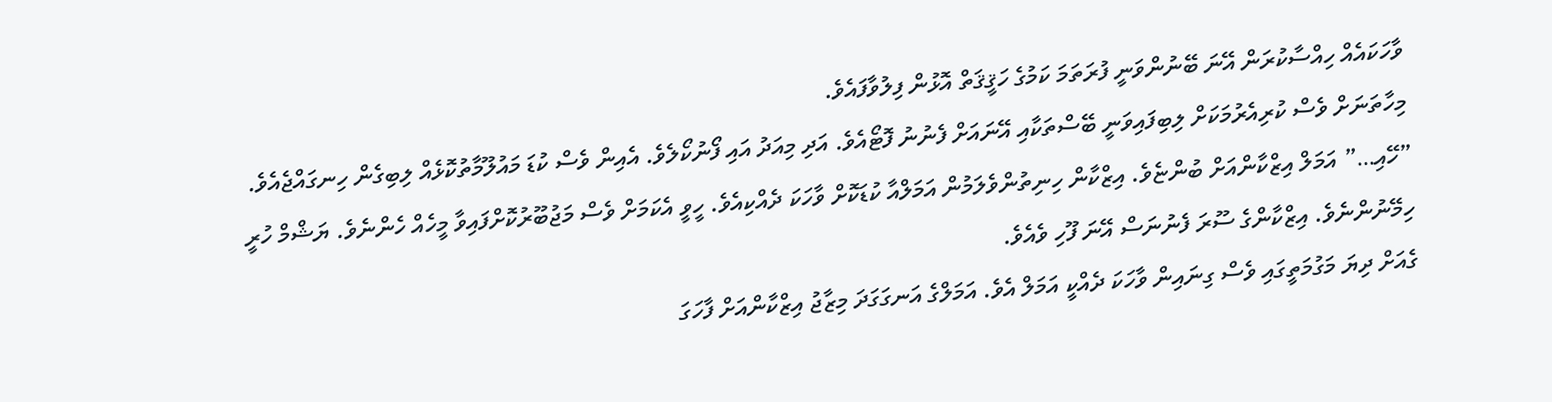ވާހަކައެއް ހިއްސާކުރަން އޭނަ ބޭނުންވަނީ ފުރަތަމަ ކަމުގެ ހަޤީޤަތް އޮޅުން ފިލުވާފައެވެ.
މިހާތަނަށް ވެސް ކުރިއެރުމަކަށް ލިބިފައިވަނީ ބޭސްތަކާއި އޭނައަށް ފެނުނު ފޮޓޯއެވެ. އަދި މިއަދު އައި ފޯނުކޯލެވެ. އެއިން ވެސް ކުޑަ މައުލޫމާތުކޮޅެއް ލިބިގެން ހިނގައްޖެއެވެ.
”ހޭއި…” އަމަލް އިޒްކާންއަށް ބުންޏެވެ. އިޒްކާން ހިނިތުންވެލަމުން އަމަލްއާ ކުޑަކޮށް ވާހަކަ ދެއްކިއެވެ. ހީވީ އެކަމަށް ވެސް މަޖުބޫރުކޮށްފައިވާ މީހެއް ހެންނެވެ. ޔަޝްމް ހުރީ ހިމޭނުންނެވެ. އިޒްކާންގެ ސޫރަ ފެނުނަސް އޭނަ ފޫހި ވެއެވެ.
ގެއަށް ދިޔަ މަގުމަތީގައި ވެސް ގިނައިން ވާހަކަ ދެއްކީ އަމަލް އެވެ. އަމަލްގެ އަނގަގަދަ މިޒާޖު އިޒްކާންއަށް ފާހަގަ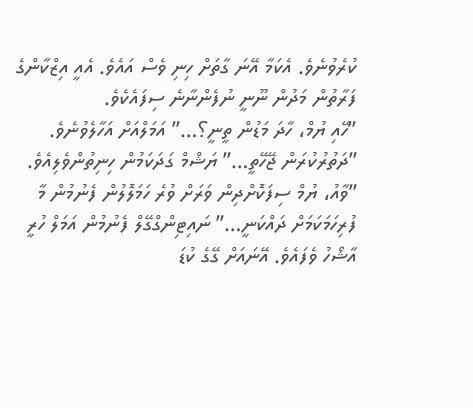ކުރެވުނެވެ. އެކަމާ އޭނަ ގާތަށް ހިނި ވެސް އައެވެ. އެއީ އިޒްކާންގެ ފަރާތުން މަދުން ނޫނީ ނުފެންނާނެ ސިފައެކެވެ.
”ހޭއި ޔުމް، ހާދަ މަޑުން ތީނީ؟…” އަމަލްއަށް އަހާލެވުނެވެ.
”ދަތުރުކުރަން ޖޭހޭތީ…” ޔަޝްމް ގަދަކަމުން ހިނިތުންވެލިއެވެ.
”ވާއު، ޔުމް ސިފަކޮށްދިން ވަރަށް ވުރެ ހަމަލޮލުން ފެނުމުން މާ ފުރިހަމަކަމަށް ދައްކަނީ…” ނައިޓިންގްގޭލް ފެނުމުން އަމަލް ހުރީ އާޝޯހު ވެފައެވެ. އޭނައަށް ގޭގެ ކުޑަ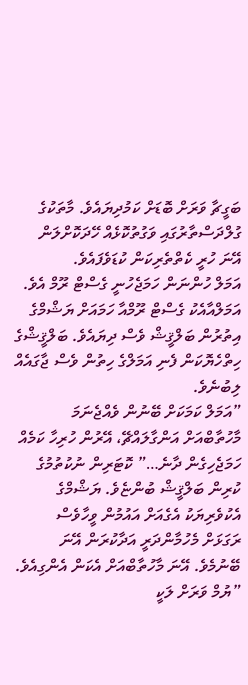ބަގީޗާ ވަރަށް ބޮޑަށް ކަމުދިޔައެވެ. މާތަކުގެ ގުލްދަސްތާރުގައި ވަގުތުކޮޅެއް ހޭދަކޮށްލަން އޭނަ ހުރީ ކެތްތެރިކަން ކުޑަވެފައެވެ.
އަމަލް ހުންނަން ހަމަޖެހުނީ ގެސްޓް ރޫމް އެވެ. އަމަލްއާއެކު ގެސްޓް ރޫމްއާ ހަމައަށް ޔަޝްމްގެ އިތުރުން ބަލްޤީޝް ވެސް ދިޔައެވެ. ބަލްޤީޝްގެ ހިތްހެޔޮކަން ފެނި އަމަލްގެ ހިތުން ވެސް ޖާގައެއް ލިބުނެވެ.
”އަމަލް ކަމަކަށް ބޭނުން ވެއްޖެނަމަ މާހުތާބްއަށް އަންގާލައްޗޭ، އޭރުން ހުރިހާ ކަމެއް ހަމަޖެހިގެން ދާނެ…” ކޮޓަރިން ނުކުތުމުގެ ކުރިން ބަލްޤީޝް ބުންޏެވެ. ޔަޝްމްގެ އެކުވެރިޔަކު އެގެއަށް އައުމުން ވީހާވެސް ރަގަޅަށް މެހުމާންދަރީ އަދާކުރަން އޭނަ ބޭނުމެވެ. އޭނަ މާހުތާބްއަށް އެކަން އެންގިއެވެ.
”ޔުމް ވަރަށް ލަކީ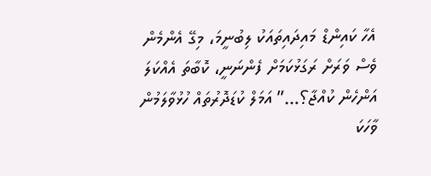އެހާ ކައިންޑް މައިދައިތައަކު ލިބުނީމަ، މިގޭ އެންމެން ވެސް ވަރަށް ރަގަޅުކަމަށް ފެންނަނީ، ކޮބާތަ އެއްކަލަ އަންހެން ކުއްޖާ؟…” އަމަލް ކުޑަދޮރުތައް ހުޅުވާލަމުން ވާހަކަ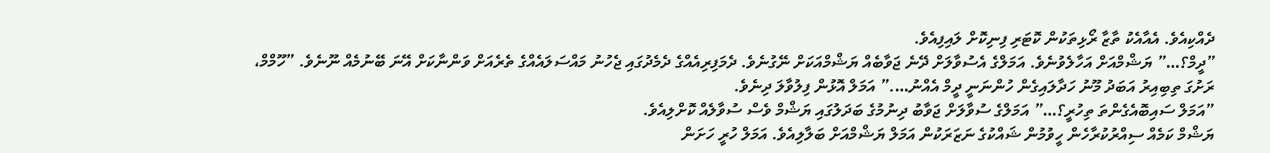ދެއްކިއެވެ. އެއާއެކު ތާޒާ ރޯޅިތަކުން ކޮޓަރި ފިނިކޮށް ލައިފިއެވެ.
”ދީމް؟…” ޔަޝްމްއަށް އަހާލެވުނެވެ. އަމަލްގެ އެސުވާލަށް ދޭނެ ޖަވާބެއް ޔަޝްމްއަކަށް ނޭގުނެވެ. ދެމަފިރިއެއްގެ ދެމެދުގައި ޖެހުނު މައްސަލައެއްގެ ތެރެއަށް ވަންނާކަށް އޭނަ ބޭނުމެއް ނޫނެވެ. ”ހޫމްމް، ރަށުގަ ތިބިއިރު އަބަދު މޫނު ހަދާލައިގެން ހުންނަނީ ދީމް އެއްނު….” އަމަލް އޮޅުން ފިލުވާލަ ދިނެވެ.
”އަމަލް ސައިބޮއެގެންތަ ތިހުރީ؟…” އަމަލްގެ ސުވާލަށް ޖަވާބު ދިނުމުގެ ބަދަލުގައި ޔަޝްމް ވެސް ސުވާލެއް ކޮށްލިއެވެ.
ޔަޝްމް ކަމެއް ސިއްރުކުރާހެން ހީވުމުން ޝައްކުގެ ނަޒަރަކުން އަމަލް ޔަޝްމްއަށް ބަލާލިއެވެ. އަމަލް ހުރީ ހަށަން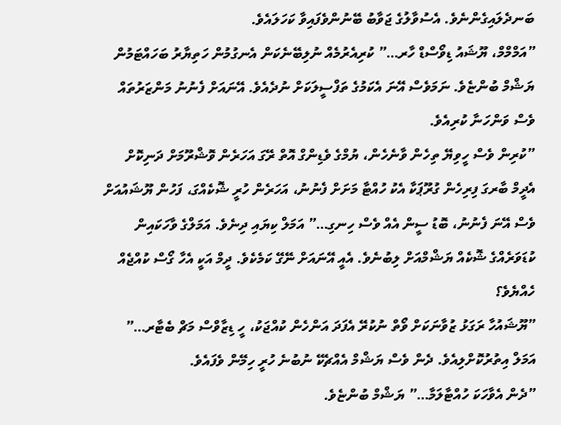ބަނދެލައިގެންނެވެ. އެސުވާލުގެ ޖަވާބު ބޭނުންވެފައިވާ ކަހަލައެވެ.
”އަމްމްމް، ޔޫޝައު ޑިވޯސްޑް ހާރ…” ކުރިއެރުމެއް ނުލިބޭނެކަން އެނގުމުން ހަތިޔާރު ބަހައްޓަމުން ޔަޝްމް ބުންޏެވެ. ނަމަވެސް އޭނަ އެކަމުގެ ތަފްސީލަކަށް ނުދެއެވެ. އޭނައަށް ފެނުނު މަންޒަރުތައް ވެސް ވަންހަނާ ކުރިއެވެ.
”ކުރިން ވެސް ހީވިޔޭ ތިހެން ވާނެހެން، ޔުމްގެ ވެޑިންގް އޮތް ރޭގަ އަހަރެން ވޮޝްރޫމަށް ދަނިކޮށް އެދީމް ބާރގަ ފިރިހެން ގުރޫޕަކާ އެކު ހުއްޓާ މަށަށް ފެނުނު، އަހަރެން ހުރީ ޝޮކެއްގަ، ފަހުން ޔޫޝައުއަށް ވެސް އޭނަ ފެނުނު، ބޮޑު ސީން އެއް ވެސް ހިނގި…” އަމަލް ކިޔައި ދިނެވެ. އަމަލްގެ ވާހަކައިން ކުޑަވަރެއްގެ ޝޮކެއް ޔަޝްމްއަށް ލިބުނެވެ. އެއީ އޭނައަށް ނޭގޭ ކަމެކެވެ. ދީމް އަކީ އެހާ ގޯސް ކުއްޖެއް ހެއްޔެވެ؟
”ޔޫޝައުހާ ރަގަޅު ޒުވާނަކަށް ވޯތް ނުކުރޭ އެފަދަ އަންހެން ކުއްޖަކު، ހީ ޑިޒާވްސް މަޗް ބެޓާރ…” އަމަލް އިތުރުކޮށްލިއެވެ. ދެން ވެސް ޔަޝްމް އެއްޗެކޭ ނުބުނެ ހުރީ ހިމޭން ވެފައެވެ.
”ދެން އެވާހަކަ ހުއްޓާލަމާ…” ޔަޝްމް ބުންޏެވެ.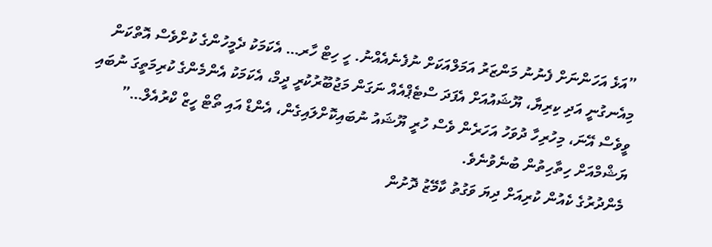”އަޅެ އަހަންނަށް ފެނުނު މަންޒަރު އަމަލްއަކަށް ނުފެނެއެއްނު. ހީ ހިޓް ހާރ… އެކަމަކު ދެމީހުންގެ ކުށްވެސް އޮތްކަން މިއެނގުނީ އަދި ކިރިޔާ، ޔޫޝައުއަށް އެފަދަ ސްޓެޕްއެއް ނަގަން މަޖުބޫރުކުރީ ދީމް، އެކަމަކު އެންމެންގެ ކުރިމަތީގަ ނުބައި ވީވެސް އޭނަ، މިހުރިހާ ދުވަހު އަހަރެން ވެސް ހުރީ ޔޫޝައު ނުބައިކޮށްލައިގެން، އެންޑް އައި ތޯޓް ހީޒް ކްރުއެލް…” ޔަޝްމްއަށް ހިތާހިތުން ބުނެވުނެވެ.
މެންދުރުގެ ކެއުން ކުރިއަށް ދިޔަ ވަގުތު ކާމޭޒު ދޮށުން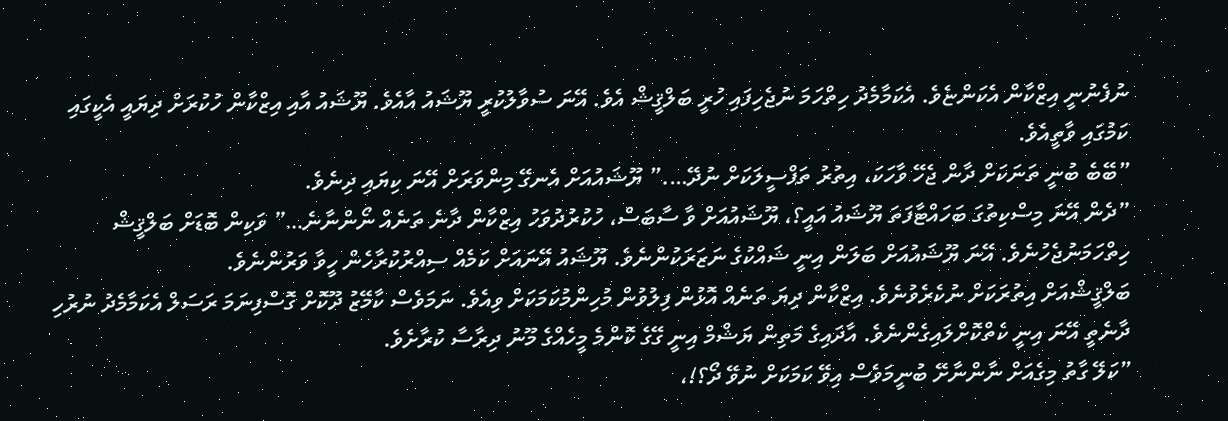ނުފެނުނީ އިޒްކާން އެކަންޏެވެ. އެކަމާމެދު ހިތްހަމަ ނުޖެހިފައި ހުރީ ބަލްޤީޝް އެވެ. އޭނަ ސުވާލުކުރީ ޔޫޝައު އާއެވެ. ޔޫޝައު އާއި އިޒްކާން ހުކުރަށް ދިޔައީ އެކީގައި ކަމުގައި ވާތީއެވެ.
”ބޭބެ ބުނީ ތަނަކަށް ދާން ޖެހޭ ވާހަކަ، އިތުރު ތަފްސީލަކަށް ނުދޭ….” ޔޫޝައުއަށް އެނގޭ މިންވަރަށް އޭނަ ކިޔައި ދިނެވެ.
”ދެން އޭނަ މިސްކިތުގަ ބަހައްޓާފަތަ ޔޫޝައު އައީ؟، ޔޫޝައުއަށް ވާ ސާބަސް، ހުކުރުދުވަހު އިޒްކާން ދާނެ ތަނެއް ނޯންނާނެ…” ވަކިން ބޮޑަށް ބަލްޤީޝް ހިތްހަމަނުޖެހުނެވެ. އޭނަ ޔޫޝައުއަށް ބަލަން އިނީ ޝައްކުގެ ނަޒަރަކުންނެވެ. ޔޫޝައު އޭނައަށް ކަމެއް ސިއްރުކުރާހެން ހީވާ ވަރުންނެވެ.
ބަލްޤީޝްއަށް އިތުރަކަށް ނުކެރެވުނެވެ. އިޒްކާން ދިޔަ ތަނެއް އޮޅުން ފިލުވުން މުހިންމުކަމަކަށް ވިއެވެ. ނަމަވެސް ކާމޭޒު ދޫކޮށް ގޮސްފިނަމަ ރަސަލް އެކަމާމެދު ނުރުހި ދާނެތީ އޭނަ އިނީ ކެތްކޮށްލައިގެންނެވެ. އާދައިގެ މަތިން ޔަޝްމް އިނީ ގޭގެ ކޮންމެ މީހެއްގެ މޫނު ދިރާސާ ކުރާށެވެ.
”ކަލޭ ގާތު މިގެއަށް ނާންނާށޭ ބުނީމަވެސް އިވޭ ކަމަކަށް ނުވޭ ދޯ؟!،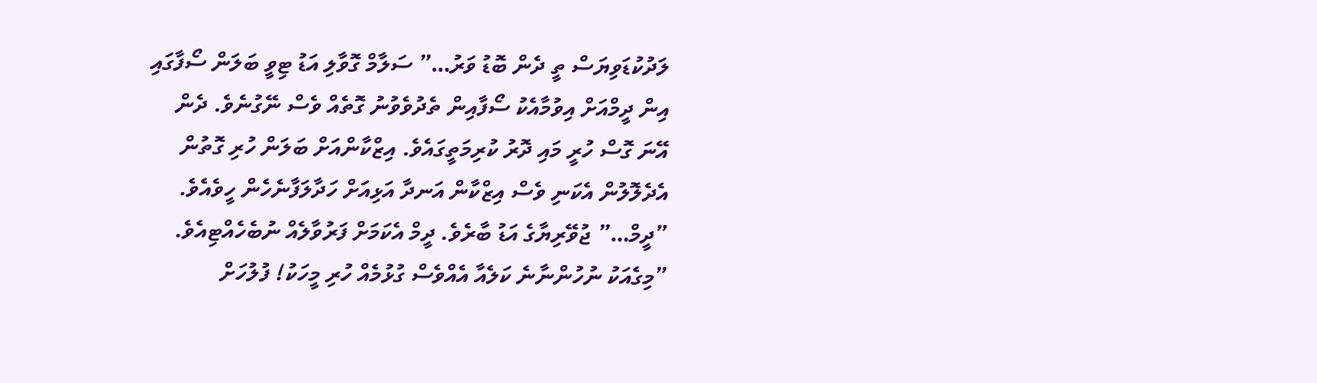ލަދުކުޑަވިޔަސް ތީ ދެން ބޮޑު ވަރު…” ސަލާމް ގޮވާލި އަޑު ޓިވީ ބަލަން ސޯފާގައި އިން ދީމްއަށް އިވުމާއެކު ސޯފާއިން ތެދުވެވުނު ގޮތެއް ވެސް ނޭގުނެވެ. ދެން އޭނަ ގޮސް ހުރީ މައި ދޮރު ކުރިމަތީގައެވެ. އިޒްކާންއަށް ބަލަން ހުރި ގޮތުން އެދެލޮލުން އެކަނި ވެސް އިޒްކާން އަނދާ އަޅިއަށް ހަދާލަފާނެހެން ހީވެއެވެ.
”ދީމް…” ޖުވޭރިޔާގެ އަޑު ބާރެވެ. ދީމް އެކަމަށް ފަރުވާލެއް ނުބެހެއްޓިއެވެ.
”މިގެއަކު ނުހުންނާނެ ކަލެއާ އެއްވެސް ގުޅުމެއް ހުރި މީހަކު! ފުލުހަށް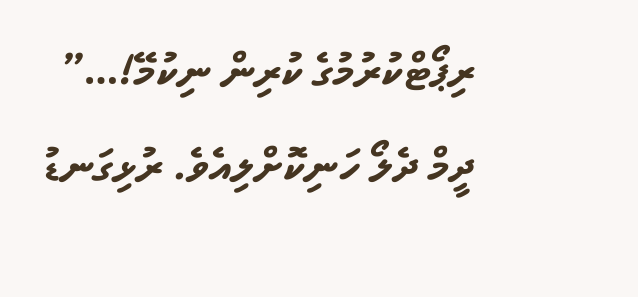ރިޕޯޓްކުރުމުގެ ކުރިން ނިކުމޭ!…” ދީމް ދެލޯ ހަނިކޮށްލިއެވެ. ރުޅިގަނޑު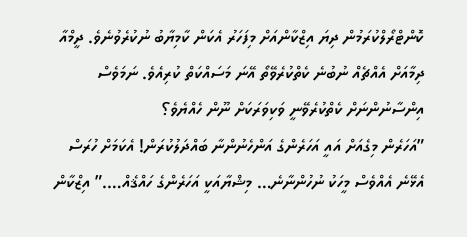ކޮންޓްރޯލްކުރަމުން ދިޔަ އިޒްކާންއަށް މިފަހަރު އެކަން ކާމިޔާބު ނުކުރެވުނެވެ. ދީމްއާ ދިމާއަށް އެއްޗެއް ނުބުނެ ކެތްކުރެވޭތޯ އޭނަ މަސައްކަތް ކުރިއެވެ. ނަމަވެސް އިންސާނުންނަށް ކެތްކުރެވޭނީ ވަކިވަރަކަށް ނޫން ހެއްޔެވެ؟
”އަހަރެން މިގެއަށް އައީ އަހަރެންގެ އަންހެނުންނާ ބައްދަލުކުރަން! އެކަމަށް ހުރަސް އެޅޭނެ އެއްވެސް މީހަކު ނުހުންނާނެ… މިޝްޔާއަކީ އަހަރެންގެ ހައްޤެއް….” އިޒްކާން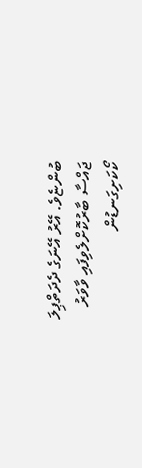ބުންޏެވެ. އޭރު އޭނަގެ ދެދަތްޕިލަ ޖައްސާ ބާރުކޮށްލެވިފައި ވާވަރު ކޯކަށިގަނޑުން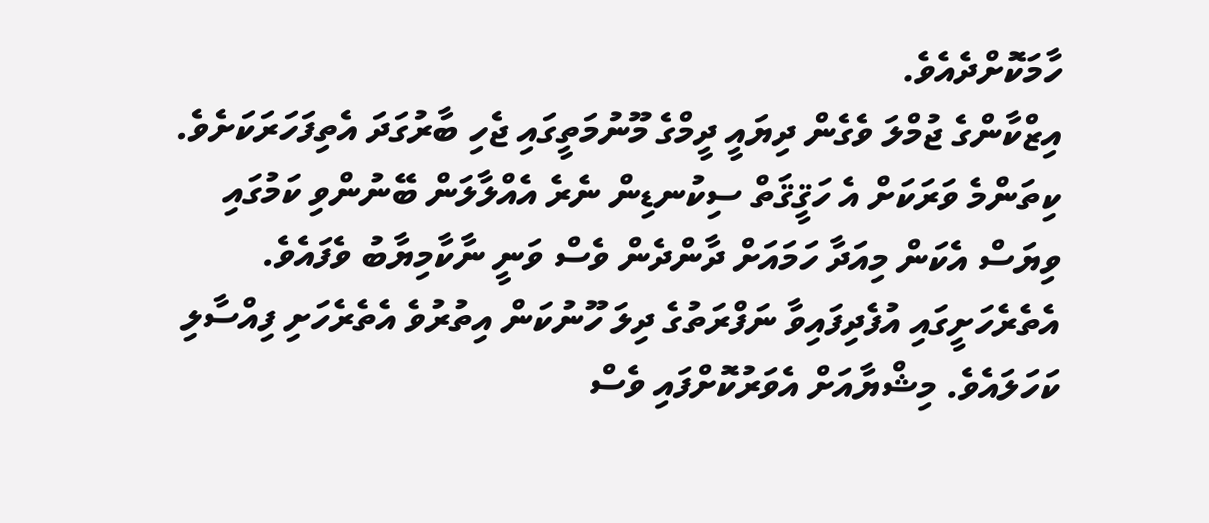ހާމަކޮށްދެއެވެ.
އިޒްކާންގެ ޖުމްލަ ވެގެން ދިޔައީ ދީމްގެ މޫނުމަތީގައި ޖެހި ބާރުގަދަ އެތިފަހަރަކަށެވެ. ކިތަންމެ ވަރަކަށް އެ ހަޤީޤަތް ސިކުނޑިން ނެރެ އެއްލާލަން ބޭނުންވި ކަމުގައި ވިޔަސް އެކަން މިއަދާ ހަމައަށް ދާންދެން ވެސް ވަނީ ނާކާމިޔާބު ވެފައެވެ. އެތެރެހަށީގައި އުފެދިފައިވާ ނަފްރަތުގެ ދިލަ ހޫނުކަން އިތުރުވެ އެތެރެހަށި ފިއްސާލި ކަހަލައެވެ. މިޝްޔާއަށް އެވަރުކޮށްފައި ވެސް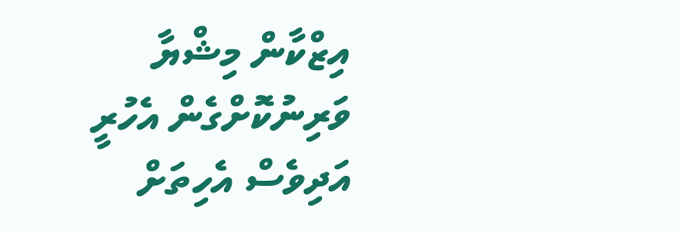އިޒްކާން މިޝްޔާ ވަރިނުކޮށްގެން އެހުރީ އަދިވެސް އެހިތަށް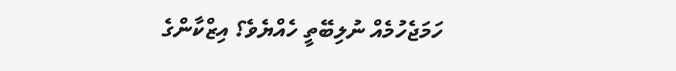ހަމަޖެހުމެއް ނުލިބޭތީ ހެއްޔެވެ؟ އިޒްކާންގެ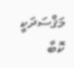މަޤްސަދަކީ ކޮބާ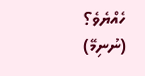ހެއްޔެވެ؟
(ނުނިމޭ)